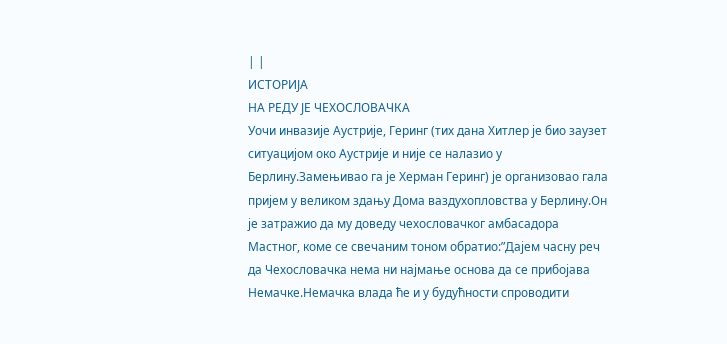| |
ИСТОРИЈА
НА РЕДУ ЈЕ ЧЕХОСЛОВАЧКА
Уочи инвазије Аустрије, Геринг (тих дана Хитлер је био заузет ситуацијом око Аустрије и није се налазио у Берлину.Замењивао га је Херман Геринг) је организовао гала пријем у великом здању Дома ваздухопловства у Берлину.Он је затражио да му доведу чехословачког амбасадора Мастног, коме се свечаним тоном обратио:”Дајем часну реч да Чехословачка нема ни најмање основа да се прибојава Немачке.Немачка влада ће и у будућности спроводити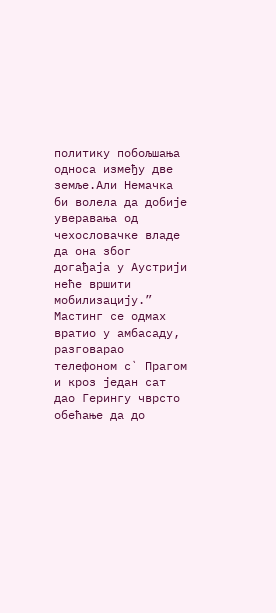политику побољшања односа између две земље.Али Немачка би волела да добије уверавања од чехословачке владе да она због догађаја у Аустрији неће вршити мобилизацију.”
Мастинг се одмах вратио у амбасаду, разговарао телефоном с` Прагом и кроз један сат дао Герингу чврсто обећање да до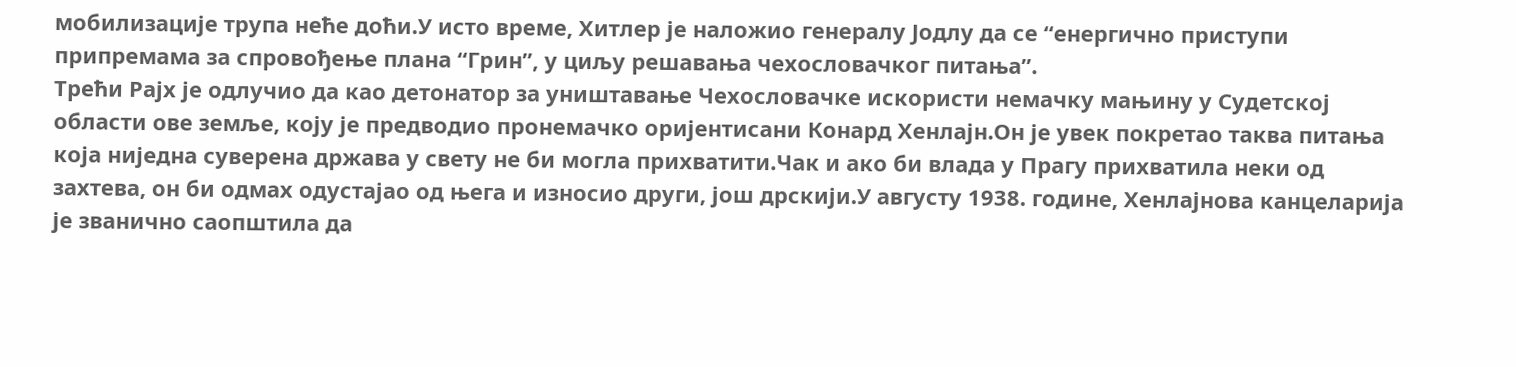мобилизације трупа неће доћи.У исто време, Хитлер је наложио генералу Јодлу да се “енергично приступи припремама за спровођење плана “Грин”, у циљу решавања чехословачког питања”.
Трећи Рајх је одлучио да као детонатор за уништавање Чехословачке искористи немачку мањину у Судетској области ове земље, коју је предводио пронемачко оријентисани Конард Хенлајн.Он је увек покретао таква питања која ниједна суверена држава у свету не би могла прихватити.Чак и ако би влада у Прагу прихватила неки од захтева, он би одмах одустајао од њега и износио други, још дрскији.У августу 1938. године, Хенлајнова канцеларија је званично саопштила да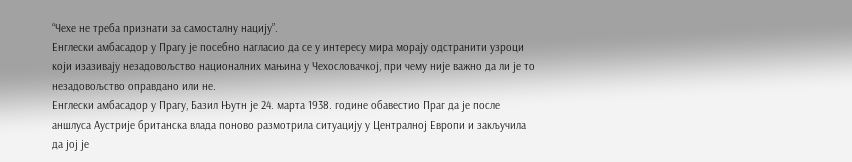“Чехе не треба признати за самосталну нацију”.
Енглески амбасадор у Прагу је посебно нагласио да се у интересу мира морају одстранити узроци који изазивају незадовољство националних мањина у Чехословачкој, при чему није важно да ли је то незадовољство оправдано или не.
Енглески амбасадор у Прагу, Базил Њутн је 24. марта 1938. године обавестио Праг да је после аншлуса Аустрије британска влада поново размотрила ситуацију у Централној Европи и закључила да јој је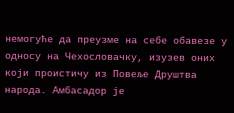немогуће да преузме на себе обавезе у односу на Чехословачку, изузев оних који проистичу из Повеље Друштва народа. Амбасадор је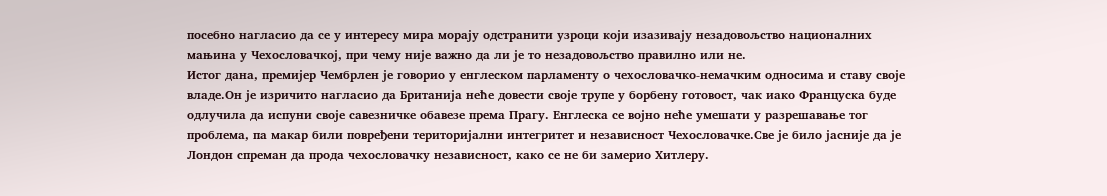посебно нагласио да се у интересу мира морају одстранити узроци који изазивају незадовољство националних мањина у Чехословачкој, при чему није важно да ли је то незадовољство правилно или не.
Истог дана, премијер Чембрлен је говорио у енглеском парламенту о чехословачко-немачким односима и ставу своје владе.Он је изричито нагласио да Британија неће довести своје трупе у борбену готовост, чак иако Француска буде одлучила да испуни своје савезничке обавезе према Прагу. Енглеска се војно неће умешати у разрешавање тог проблема, па макар били повређени територијални интегритет и независност Чехословачке.Све је било јасније да је Лондон спреман да прода чехословачку независност, како се не би замерио Хитлеру.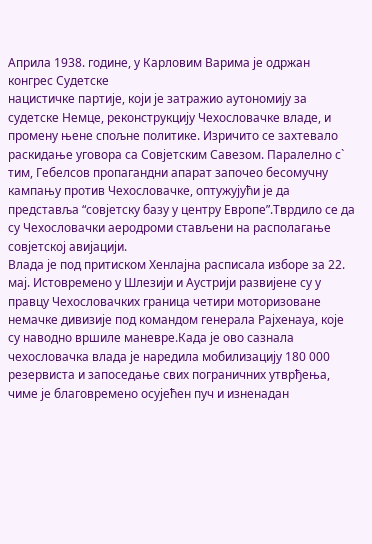Априла 1938. године, у Карловим Варима је одржан конгрес Судетске
нацистичке партије, који је затражио аутономију за судетске Немце, реконструкцију Чехословачке владе, и промену њене спољне политике. Изричито се захтевало раскидање уговора са Совјетским Савезом. Паралелно с` тим, Гебелсов пропагандни апарат започео бесомучну кампању против Чехословачке, оптужујући је да представља “совјетску базу у центру Европе”.Тврдило се да су Чехословачки аеродроми стављени на располагање совјетској авијацији.
Влада је под притиском Хенлајна расписала изборе за 22. мај. Истовремено у Шлезији и Аустрији развијене су у правцу Чехословачких граница четири моторизоване немачке дивизије под командом генерала Рајхенауа, које су наводно вршиле маневре.Када је ово сазнала чехословачка влада је наредила мобилизацију 180 000 резервиста и запоседање свих пограничних утврђења, чиме је благовремено осујећен пуч и изненадан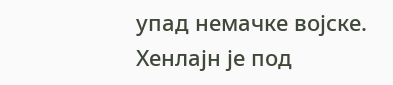упад немачке војске. Хенлајн је под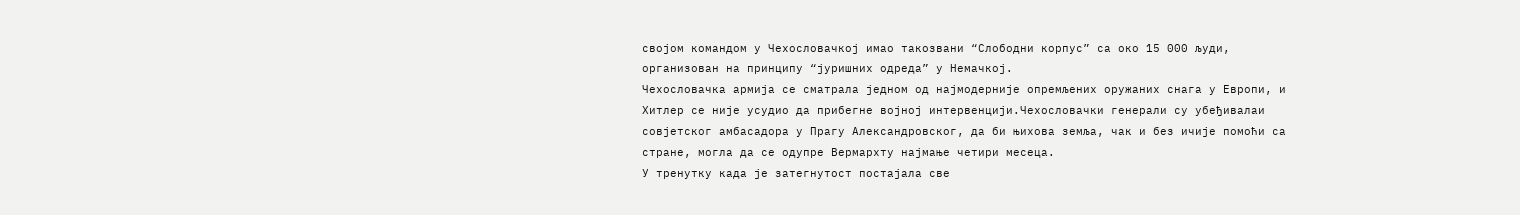својом командом у Чехословачкој имао такозвани “Слободни корпус” са око 15 000 људи, организован на принципу “јуришних одреда” у Немачкој.
Чехословачка армија се сматрала једном од најмодерније опремљених оружаних снага у Европи, и Хитлер се није усудио да прибегне војној интервенцији.Чехословачки генерали су убеђивалаи совјетског амбасадора у Прагу Александровског, да би њихова земља, чак и без ичије помоћи са стране, могла да се одупре Вермархту најмање четири месеца.
У тренутку када је затегнутост постајала све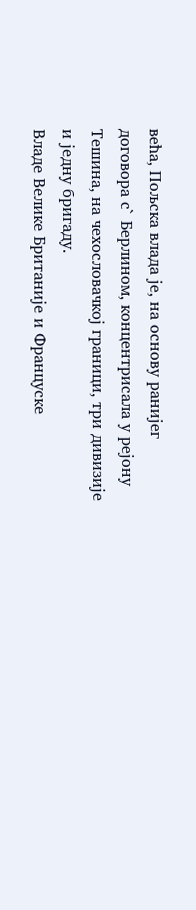већа, Пољска влада је, на основу ранијег договора с` Берлином, концентрисала у рејону Тешина, на чехословачкој граници, три дивизије и једну бригаду.
Владе Велике Британије и Француске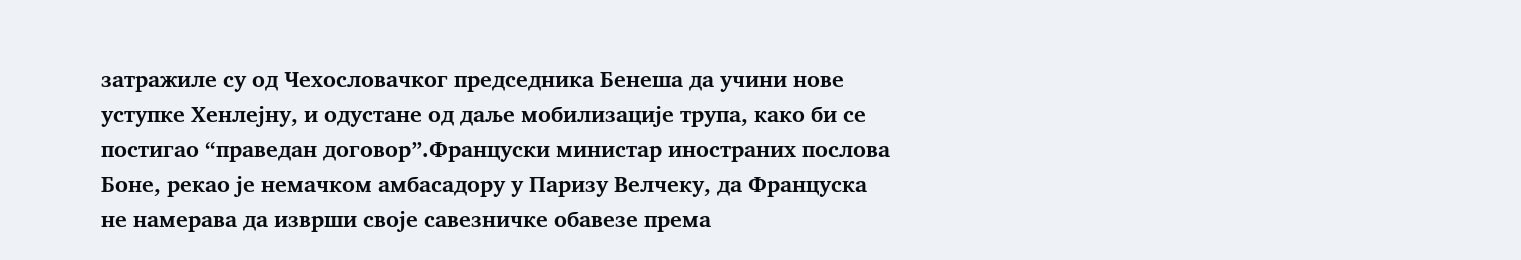затражиле су од Чехословачког председника Бенеша да учини нове уступке Хенлејну, и одустане од даље мобилизације трупа, како би се постигао “праведан договор”.Француски министар иностраних послова Боне, рекао је немачком амбасадору у Паризу Велчеку, да Француска не намерава да изврши своје савезничке обавезе према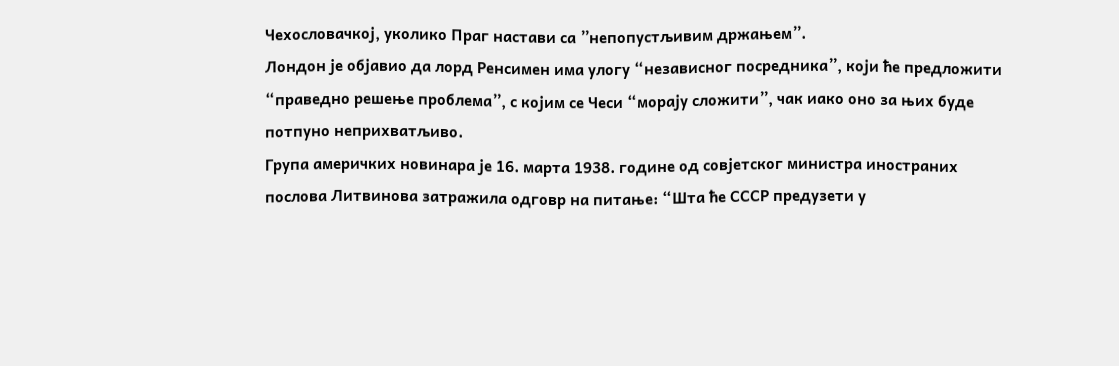Чехословачкој, уколико Праг настави са ”непопустљивим држањем”.
Лондон је објавио да лорд Ренсимен има улогу “независног посредника”, који ће предложити “праведно решење проблема”, с којим се Чеси “морају сложити”, чак иако оно за њих буде потпуно неприхватљиво.
Група америчких новинара је 16. марта 1938. године од совјетског министра иностраних послова Литвинова затражила одговр на питање: “Шта ће СССР предузети у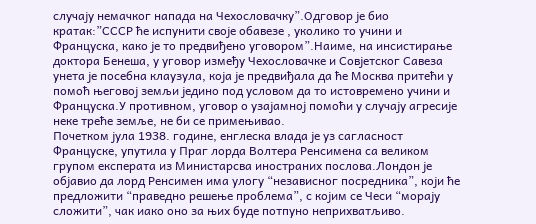случају немачког напада на Чехословачку”.Одговор је био кратак:”СССР ће испунити своје обавезе , уколико то учини и Француска, како је то предвиђено уговором”.Наиме, на инсистирање доктора Бенеша, у уговор између Чехословачке и Совјетског Савеза унета је посебна клаузула, која је предвиђала да ће Москва притећи у помоћ његовој земљи једино под условом да то истовремено учини и Француска.У противном, уговор о узајамној помоћи у случају агресије неке треће земље, не би се примењивао.
Почетком јула 1938. године, енглеска влада је уз сагласност Француске, упутила у Праг лорда Волтера Ренсимена са великом групом експерата из Министарсва иностраних послова.Лондон је објавио да лорд Ренсимен има улогу “независног посредника”, који ће предложити “праведно решење проблема”, с којим се Чеси “морају сложити”, чак иако оно за њих буде потпуно неприхватљиво.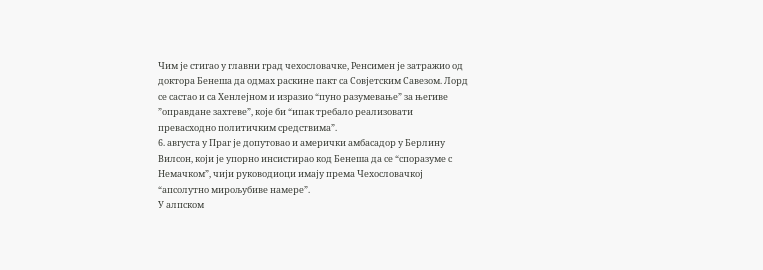Чим је стигао у главни град чехословачке, Ренсимен је затражио од доктора Бенеша да одмах раскине пакт са Совјетским Савезом. Лорд се састао и са Хенлејном и изразио “пуно разумевање” за његиве ”оправдане захтеве”, које би “ипак требало реализовати превасходно политичким средствима”.
6. августа у Праг је допутовао и амерички амбасадор у Берлину Вилсон, који је упорно инсистирао код Бенеша да се “споразуме с Немачком”, чији руководиоци имају према Чехословачкој “апсолутно мирољубиве намере”.
У алпском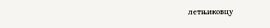летњиковцу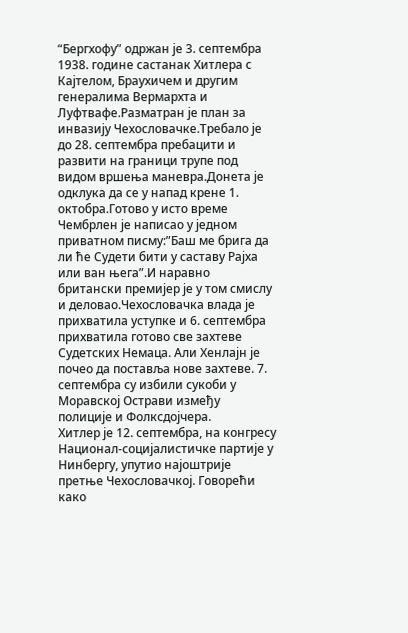“Бергхофу” одржан је 3. септембра 1938. године састанак Хитлера с Кајтелом, Браухичем и другим генералима Вермархта и Луфтвафе.Разматран је план за инвазију Чехословачке.Требало је до 28. септембра пребацити и развити на граници трупе под видом вршења маневра.Донета је одклука да се у напад крене 1. октобра.Готово у исто време Чембрлен је написао у једном приватном писму:”Баш ме брига да ли ће Судети бити у саставу Рајха или ван њега”.И наравно британски премијер је у том смислу и деловао.Чехословачка влада је прихватила уступке и 6. септембра прихватила готово све захтеве Судетских Немаца. Али Хенлајн је почео да поставља нове захтеве. 7. септембра су избили сукоби у Моравској Острави између полиције и Фолксдојчера.
Хитлер је 12. септембра, на конгресу Национал-социјалистичке партије у Нинбергу, упутио најоштрије претње Чехословачкој. Говорећи како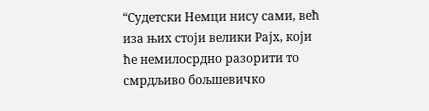“Судетски Немци нису сами, већ иза њих стоји велики Рајх, који ће немилосрдно разорити то смрдљиво бољшевичко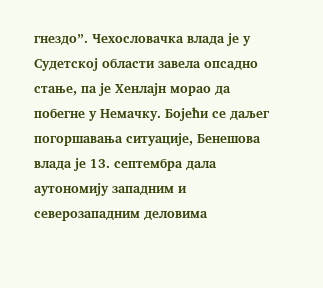гнездо”. Чехословачка влада је у Судетској области завела опсадно стање, па је Хенлајн морао да побегне у Немачку. Бојећи се даљег погоршавања ситуације, Бенешова влада је 13. септембра дала аутономију западним и северозападним деловима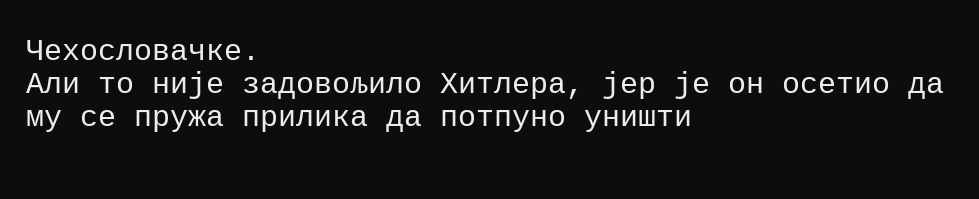Чехословачке.
Али то није задовољило Хитлера, јер је он осетио да му се пружа прилика да потпуно уништи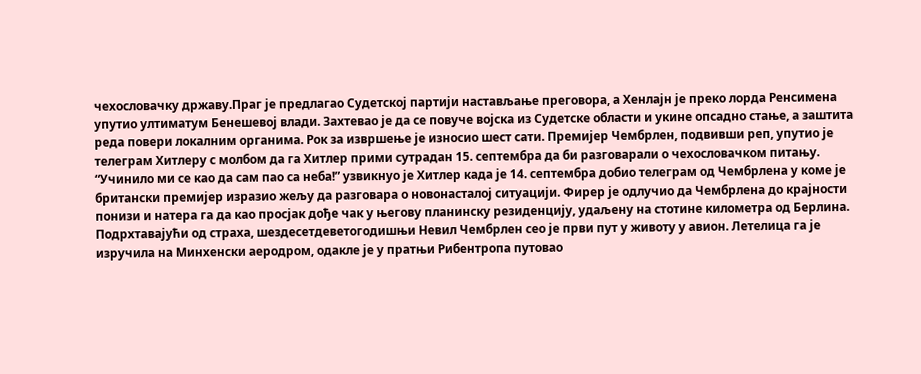чехословачку државу.Праг је предлагао Судетској партији настављање преговора, а Хенлајн је преко лорда Ренсимена упутио ултиматум Бенешевој влади. Захтевао је да се повуче војска из Судетске области и укине опсадно стање, а заштита реда повери локалним органима. Рок за извршење је износио шест сати. Премијер Чембрлен, подвивши реп, упутио је телеграм Хитлеру с молбом да га Хитлер прими сутрадан 15. септембра да би разговарали о чехословачком питању.
“Учинило ми се као да сам пао са неба!” узвикнуо је Хитлер када је 14. септембра добио телеграм од Чембрлена у коме је британски премијер изразио жељу да разговара о новонасталој ситуацији. Фирер је одлучио да Чембрлена до крајности понизи и натера га да као просјак дође чак у његову планинску резиденцију, удаљену на стотине километра од Берлина.
Подрхтавајући од страха, шездесетдеветогодишњи Невил Чембрлен сео је први пут у животу у авион. Летелица га је изручила на Минхенски аеродром, одакле је у пратњи Рибентропа путовао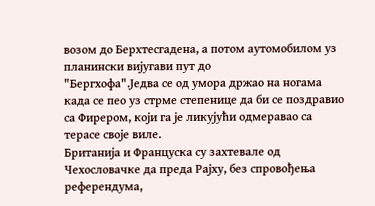возом до Берхтесгадена, а потом аутомобилом уз планински вијугави пут до
"Бергхофа".Једва се од умора држао на ногама када се пео уз стрме степенице да би се поздравио са Фирером, који га је ликујући одмеравао са терасе своје виле.
Британија и Француска су захтевале од Чехословачке да преда Рајху, без спровођења референдума,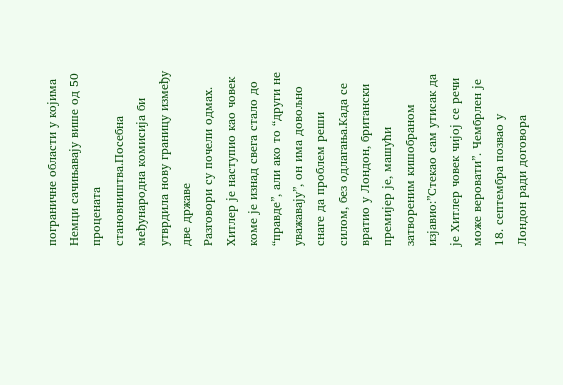пограничне области у којима Немци сачињавају више од 50 процената становништва.Посебна међународна комисија би утврдила нову границу између две државе
Разговори су почели одмах. Хитлер је наступио као човек коме је изнад свега стало до “правде”, али ако то “други не уважавају”, он има довољно снаге да проблем реши силом, без одлагања.Када се вратио у Лондон, британски премијер је, машући затвореним кишобраном изјавио:”Стекао сам утисак да је Хитлер човек чијој се речи може веровати”. Чембрлен је 18. септембра позвао у Лондон ради договора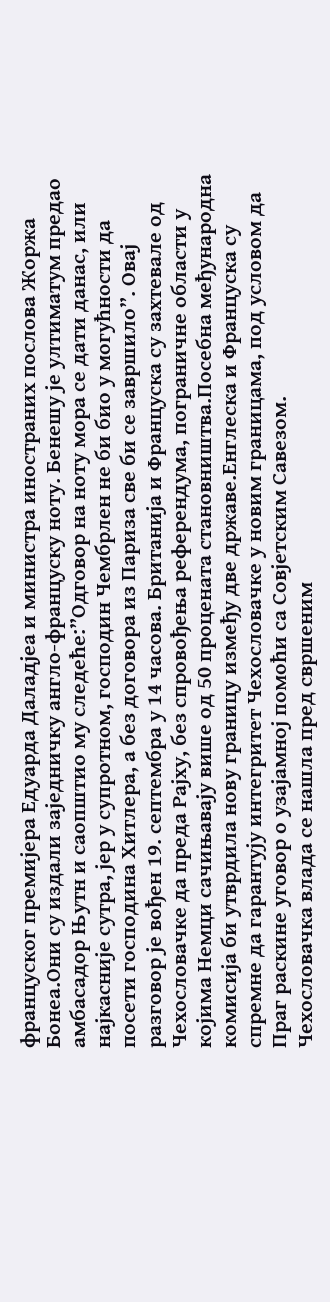француског премијера Едуарда Даладјеа и министра иностраних послова Жоржа Бонеа.Они су издали заједничку англо-француску ноту. Бенешу је ултиматум предао амбасадор Њутн и саопштио му следеће:”Одговор на ноту мора се дати данас, или најкасније сутра, јер у супротном, господин Чембрлен не би био у могућности да посети господина Хитлера, а без договора из Париза све би се завршило”. Овај разговор је вођен 19. септембра у 14 часова. Британија и Француска су захтевале од Чехословачке да преда Рајху, без спровођења референдума, пограничне области у којима Немци сачињавају више од 50 процената становништва.Посебна међународна комисија би утврдила нову границу између две државе.Енглеска и Француска су спремне да гарантују интегритет Чехословачке у новим границама, под условом да Праг раскине уговор о узајамној помоћи са Совјетским Савезом.
Чехословачка влада се нашла пред свршеним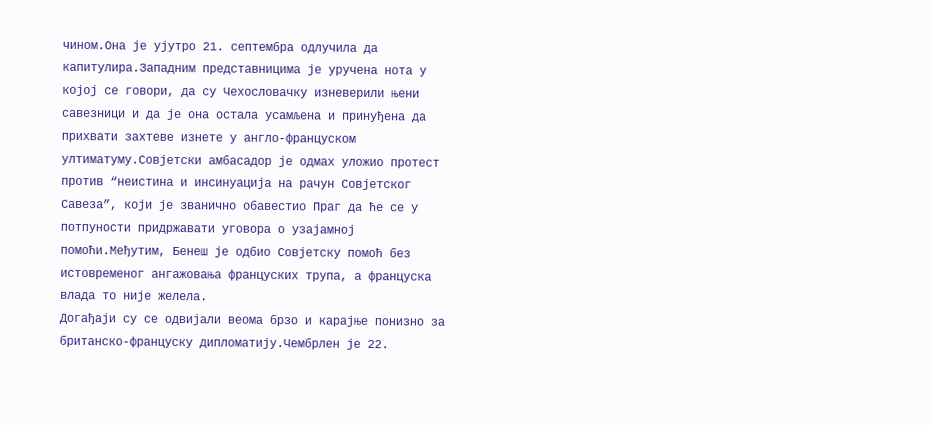чином.Она је ујутро 21. септембра одлучила да капитулира.Западним представницима је уручена нота у којој се говори, да су Чехословачку изневерили њени савезници и да је она остала усамљена и принуђена да прихвати захтеве изнете у англо-француском ултиматуму.Совјетски амбасадор је одмах уложио протест против “неистина и инсинуација на рачун Совјетског Савеза”, који је званично обавестио Праг да ће се у потпуности придржавати уговора о узајамној помоћи.Међутим, Бенеш је одбио Совјетску помоћ без истовременог ангажовања француских трупа, а француска влада то није желела.
Догађаји су се одвијали веома брзо и карајње понизно за британско-француску дипломатију.Чембрлен је 22.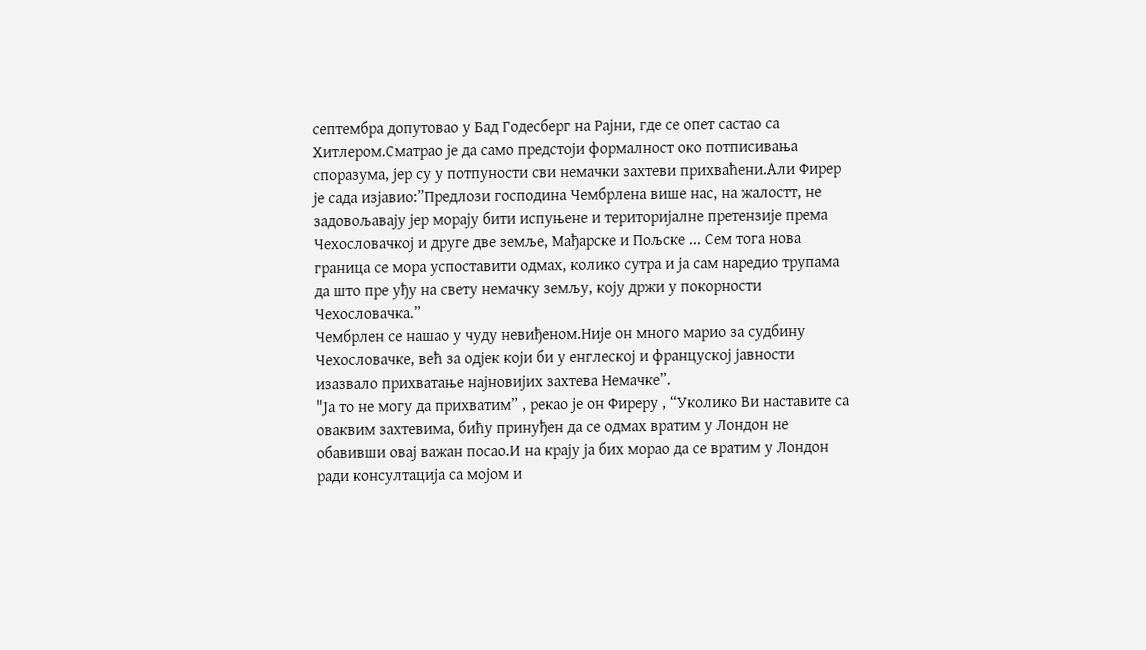септембра допутовао у Бад Годесберг на Рајни, где се опет састао са Хитлером.Сматрао је да само предстоји формалност око потписивања споразума, јер су у потпуности сви немачки захтеви прихваћени.Али Фирер је сада изјавио:”Предлози господина Чембрлена више нас, на жалостт, не задовољавају јер морају бити испуњене и територијалне претензије према Чехословачкој и друге две земље, Мађарске и Пољске ... Сем тога нова граница се мора успоставити одмах, колико сутра и ја сам наредио трупама да што пре уђу на свету немачку земљу, коју држи у покорности Чехословачка.”
Чембрлен се нашао у чуду невиђеном.Није он много марио за судбину Чехословачке, већ за одјек који би у енглеској и француској јавности изазвало прихватање најновијих захтева Немачке”.
"Ја то не могу да прихватим” , рекао је он Фиреру , “Уколико Ви наставите са оваквим захтевима, бићу принуђен да се одмах вратим у Лондон не обавивши овај важан посао.И на крају ја бих морао да се вратим у Лондон ради консултација са мојом и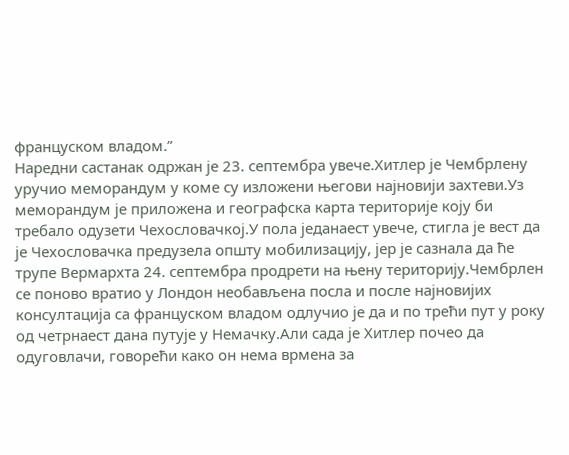француском владом.”
Наредни састанак одржан је 23. септембра увече.Хитлер је Чембрлену уручио меморандум у коме су изложени његови најновији захтеви.Уз меморандум је приложена и географска карта територије коју би требало одузети Чехословачкој.У пола једанаест увече, стигла је вест да је Чехословачка предузела општу мобилизацију, јер је сазнала да ће трупе Вермархта 24. септембра продрети на њену територију.Чембрлен се поново вратио у Лондон необављена посла и после најновијих консултација са француском владом одлучио је да и по трећи пут у року од четрнаест дана путује у Немачку.Али сада је Хитлер почео да одуговлачи, говорећи како он нема врмена за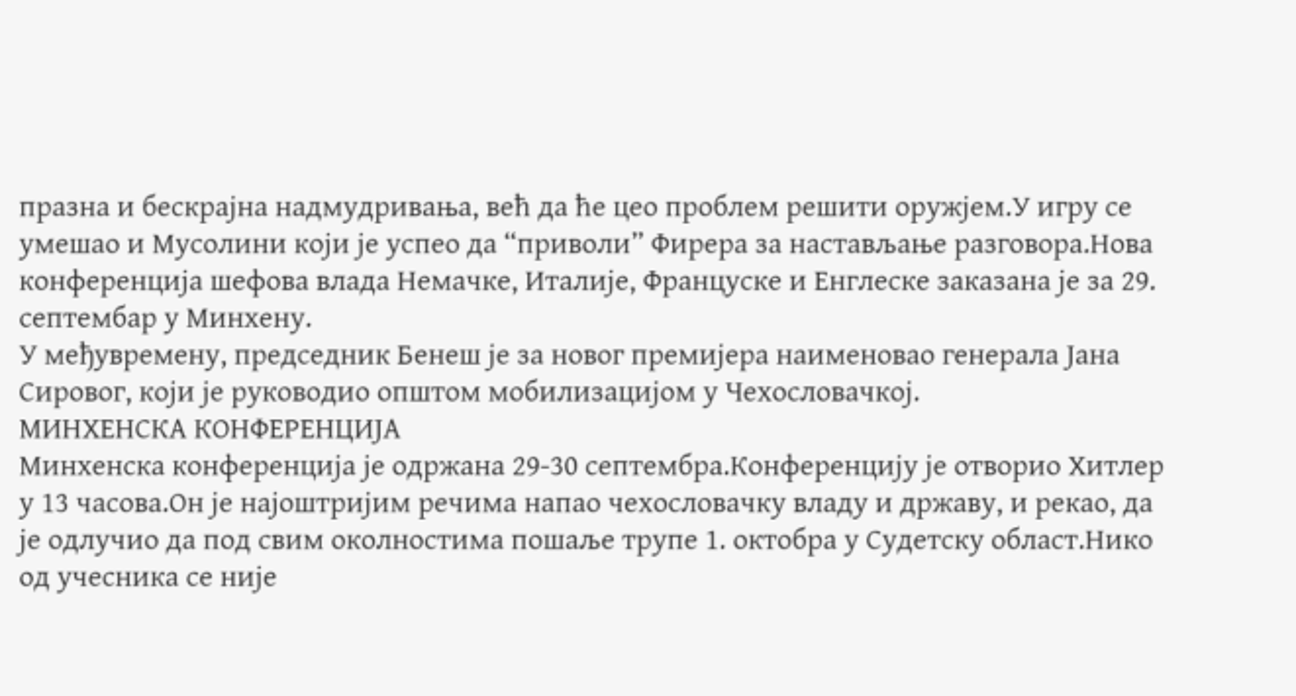празна и бескрајна надмудривања, већ да ће цео проблем решити оружјем.У игру се умешао и Мусолини који је успео да “приволи” Фирера за настављање разговора.Нова конференција шефова влада Немачке, Италије, Француске и Енглеске заказана је за 29. септембар у Минхену.
У међувремену, председник Бенеш је за новог премијера наименовао генерала Јана Сировог, који је руководио општом мобилизацијом у Чехословачкој.
МИНХЕНСКА КОНФЕРЕНЦИЈА
Минхенска конференција је одржана 29-30 септембра.Конференцију је отворио Хитлер у 13 часова.Он је најоштријим речима напао чехословачку владу и државу, и рекао, да је одлучио да под свим околностима пошаље трупе 1. октобра у Судетску област.Нико од учесника се није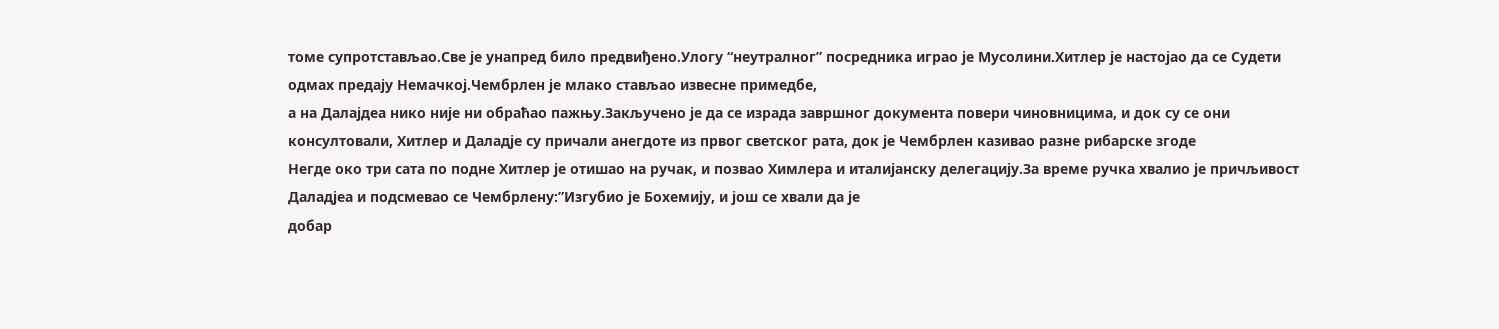томе супротстављао.Све је унапред било предвиђено.Улогу “неутралног” посредника играо је Мусолини.Хитлер је настојао да се Судети одмах предају Немачкој.Чембрлен је млако стављао извесне примедбе,
а на Далајдеа нико није ни обраћао пажњу.Закључено је да се израда завршног документа повери чиновницима, и док су се они консултовали, Хитлер и Даладје су причали анегдоте из првог светског рата, док је Чембрлен казивао разне рибарске згоде
Негде око три сата по подне Хитлер је отишао на ручак, и позвао Химлера и италијанску делегацију.За време ручка хвалио је причљивост Даладјеа и подсмевао се Чембрлену:”Изгубио је Бохемију, и још се хвали да је
добар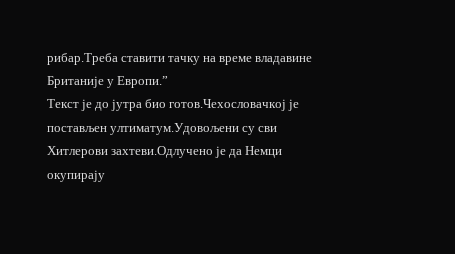рибар.Треба ставити тачку на време владавине Британије у Европи.”
Текст је до јутра био готов.Чехословачкој је постављен ултиматум.Удовољени су сви Хитлерови захтеви.Одлучено је да Немци окупирају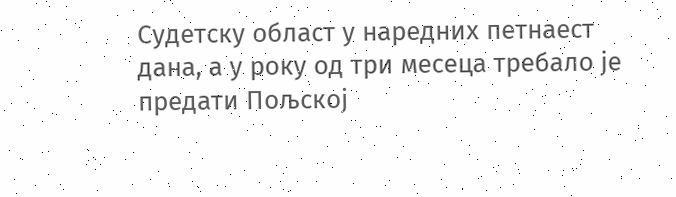Судетску област у наредних петнаест дана, а у року од три месеца требало је предати Пољској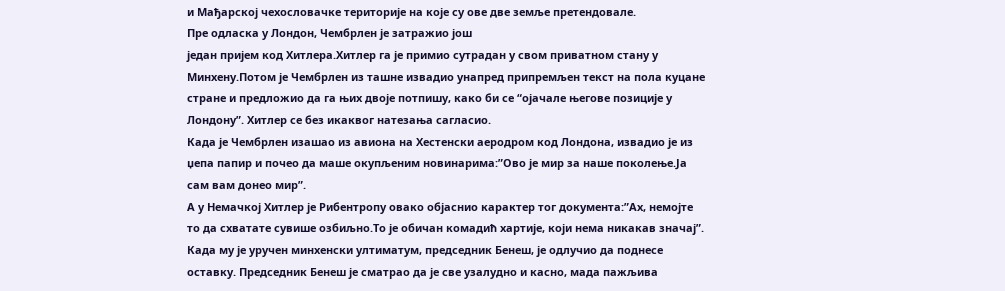и Мађарској чехословачке територије на које су ове две земље претендовале.
Пре одласка у Лондон, Чембрлен је затражио још
један пријем код Хитлера.Хитлер га је примио сутрадан у свом приватном стану у Минхену.Потом је Чембрлен из ташне извадио унапред припремљен текст на пола куцане стране и предложио да га њих двоје потпишу, како би се “ојачале његове позиције у Лондону”. Хитлер се без икаквог натезања сагласио.
Када је Чембрлен изашао из авиона на Хестенски аеродром код Лондона, извадио је из џепа папир и почео да маше окупљеним новинарима:”Ово је мир за наше поколење.Ја сам вам донео мир”.
А у Немачкој Хитлер је Рибентропу овако објаснио карактер тог документа:”Ах, немојте то да схватате сувише озбиљно.То је обичан комадић хартије, који нема никакав значај”.
Када му је уручен минхенски ултиматум, председник Бенеш, је одлучио да поднесе оставку. Председник Бенеш је сматрао да је све узалудно и касно, мада пажљива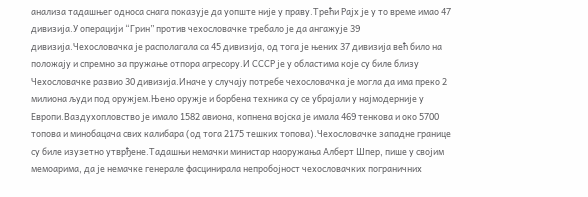анализа тадашњег односа снага показује да уопште није у праву.Трећи Рајх је у то време имао 47 дивизија.У операцији “Грин” против чехословачке требало је да ангажује 39 дивизија.Чехословачка је располагала са 45 дивизија, од тога је њених 37 дивизија већ било на положају и спремно за пружање отпора агресору.И СССР је у областима које су биле близу Чехословачке развио 30 дивизија.Иначе у случају потребе чехословачка је могла да има преко 2 милиона људи под оружјем.Њено оружје и борбена техника су се убрајали у најмодерније у Европи.Ваздухопловство је имало 1582 авиона, копнена војска је имала 469 тенкова и око 5700 топова и минобацача свих калибара (од тога 2175 тешких топова).Чехословачке западне границе су биле изузетно утврђене.Тадашњи немачки министар наоружања Алберт Шпер, пише у својим мемоарима, да је немачке генерале фасцинирала непробојност чехословачких пограничних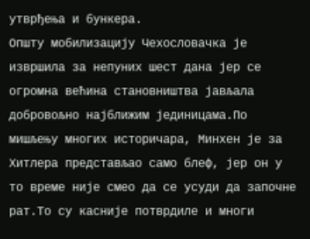утврђења и бункера.
Општу мобилизацију Чехословачка је извршила за непуних шест дана јер се огромна већина становништва јављала добровољно најближим јединицама.По мишљењу многих историчара, Минхен је за Хитлера представљао само блеф, јер он у то време није смео да се усуди да започне рат.То су касније потврдиле и многи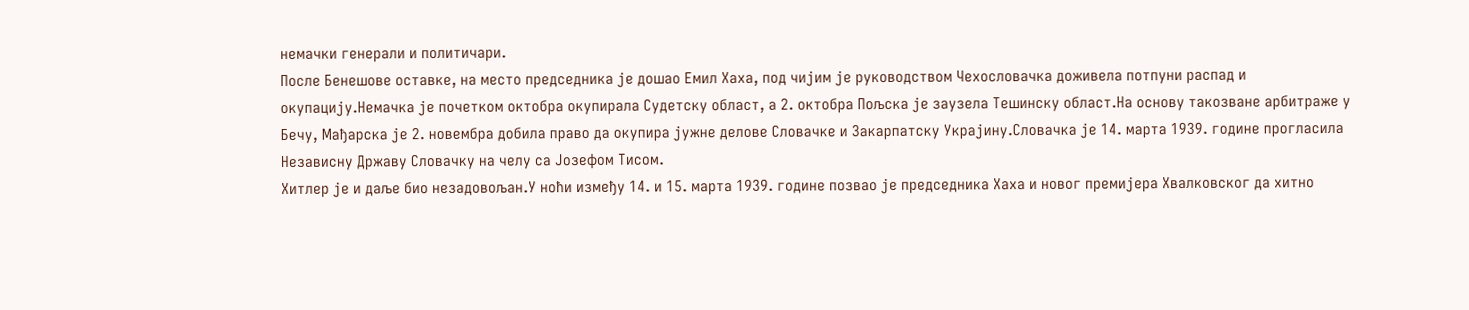немачки генерали и политичари.
После Бенешове оставке, на место председника је дошао Емил Хаха, под чијим је руководством Чехословачка доживела потпуни распад и окупацију.Немачка је почетком октобра окупирала Судетску област, а 2. октобра Пољска је заузела Тешинску област.На основу такозване арбитраже у Бечу, Мађарска је 2. новембра добила право да окупира јужне делове Словачке и Закарпатску Украјину.Словачка је 14. марта 1939. године прогласила Независну Државу Словачку на челу са Јозефом Тисом.
Хитлер је и даље био незадовољан.У ноћи између 14. и 15. марта 1939. године позвао је председника Хаха и новог премијера Хвалковског да хитно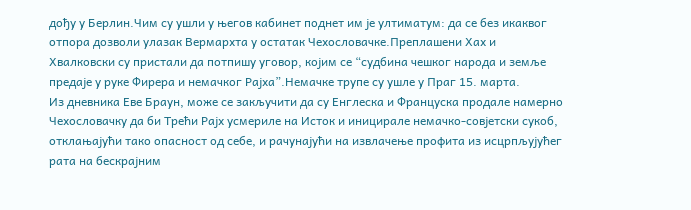дођу у Берлин.Чим су ушли у његов кабинет поднет им је ултиматум: да се без икаквог отпора дозволи улазак Вермархта у остатак Чехословачке.Преплашени Хах и Хвалковски су пристали да потпишу уговор, којим се “судбина чешког народа и земље предаје у руке Фирера и немачког Рајха”.Немачке трупе су ушле у Праг 15. марта.
Из дневника Еве Браун, може се закључити да су Енглеска и Француска продале намерно Чехословачку да би Трећи Рајх усмериле на Исток и иницирале немачко-совјетски сукоб, отклањајући тако опасност од себе, и рачунајући на извлачење профита из исцрпљујућег рата на бескрајним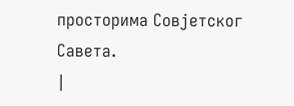просторима Совјетског Савета.
|